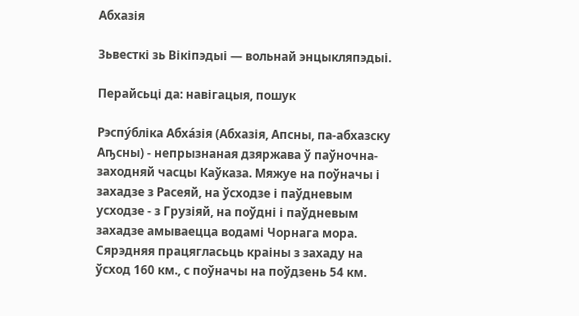Абхазія

Зьвесткі зь Вікіпэдыі — вольнай энцыкляпэдыі.

Перайсьці да: навігацыя, пошук

Рэспу́бліка Абха́зія (Абхазія, Апсны, па-абхазску Аҧсны) - непрызнаная дзяржава ў паўночна-заходняй часцы Каўказа. Мяжуе на поўначы і захадзе з Расеяй, на ўсходзе і паўдневым усходзе - з Грузіяй, на поўдні і паўдневым захадзе амываецца водамі Чорнага мора. Сярэдняя працягласьць краіны з захаду на ўсход 160 км., с поўначы на поўдзень 54 км.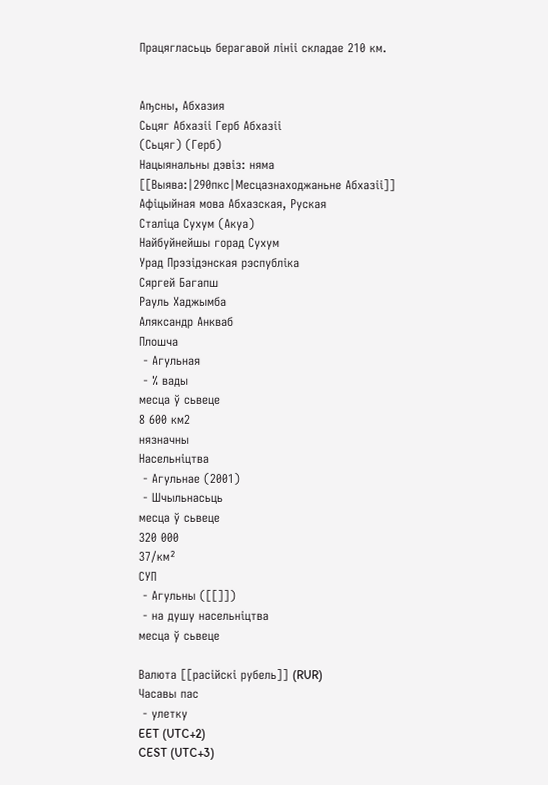Працягласьць берагавой лініі складае 210 км.


Аҧсны, Абхазия
Сьцяг Абхазіі Герб Абхазіі
(Сьцяг) (Герб)
Нацыянальны дэвіз: няма
[[Выява:|290пкс|Месцазнаходжаньне Абхазіі]]
Афіцыйная мова Абхазская, Руская
Сталіца Сухум (Акуа)
Найбуйнейшы горад Сухум
Урад Прэзідэнская рэспубліка
Сяргей Багапш
Рауль Хаджымба
Аляксандр Анкваб
Плошча
 - Агульная
 - % вады
месца ў сьвеце
8 600 км2
нязначны
Насельніцтва
 - Агульнае (2001)
 - Шчыльнасьць
месца ў сьвеце
320 000
37/км²
СУП
 - Агульны ([[]])
 - на душу насельніцтва
месца ў сьвеце

Валюта [[расійскі рубель]] (RUR)
Часавы пас
 - улетку
EET (UTC+2)
CEST (UTC+3)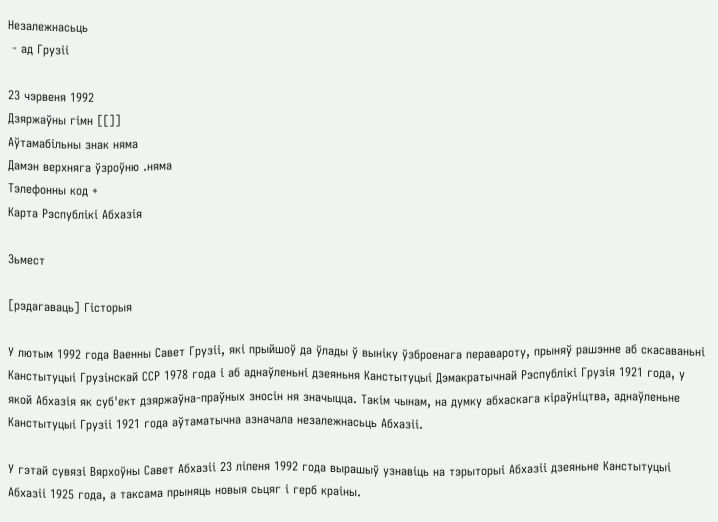Незалежнасьць
 - ад Грузіі

23 чэрвеня 1992
Дзяржаўны гімн [[]]
Аўтамабільны знак няма
Дамэн верхняга ўзроўню .няма
Тэлефонны код +
Карта Рэспублікі Абхазія

Зьмест

[рэдагаваць] Гісторыя

У лютым 1992 года Ваенны Савет Грузіі, які прыйшоў да ўлады ў выніку ўзброенага перавароту, прыняў рашэнне аб скасаваньні Канстытуцыі Грузінскай ССР 1978 года і аб аднаўленьні дзеяньня Канстытуцыі Дэмакратычнай Рэспублікі Грузія 1921 года, у якой Абхазія як суб'ект дзяржаўна-праўных зносін ня значыцца. Такім чынам, на думку абхаскага кіраўніцтва, аднаўленьне Канстытуцыі Грузіі 1921 года аўтаматычна азначала незалежнасьць Абхазіі.

У гэтай сувязі Вярхоўны Савет Абхазіі 23 ліпеня 1992 года вырашыў узнавіць на тэрыторыі Абхазіі дзеяньне Канстытуцыі Абхазіі 1925 года, а таксама прыняць новыя сьцяг і герб краіны.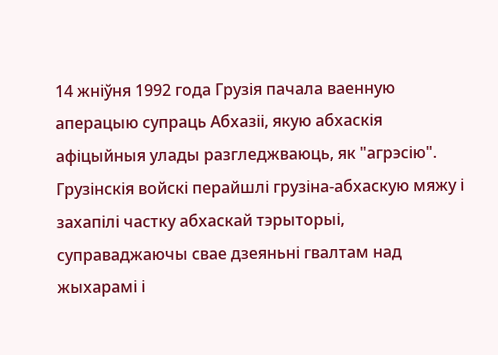14 жніўня 1992 года Грузія пачала ваенную аперацыю супраць Абхазіі, якую абхаскія афіцыйныя улады разгледжваюць, як "агрэсію". Грузінскія войскі перайшлі грузіна-абхаскую мяжу і захапілі частку абхаскай тэрыторыі, суправаджаючы свае дзеяньні гвалтам над жыхарамі і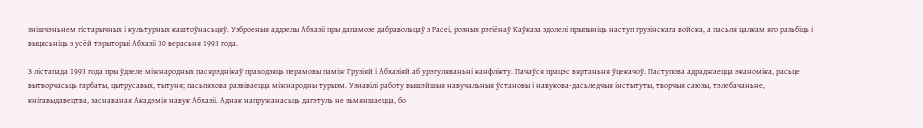знішчэньнем гістарычных і культурных каштоўнасьцяў. Узброеныя аддзелы Абхазіі пры дапамозе дабравольцаў з Расеі, розных рэгіёнаў Каўказа здолелі прыпыніць наступ грузінскага войска, а пасьля цалкам яго разьбіць і выцясьніць з усёй тэрыторыі Абхазіі 30 верасьня 1993 года.

З лістапада 1993 года пры ўдзеле міжнародных пасярэднікаў праходзяць перамовы паміж Грузіяй і Абхазіяй аб урэгуляваньні канфлікту. Пачаўся працэс вяртаньня ўцекачоў. Паступова адраджаецца эканоміка, расьце вытворчасьць гарбаты, цытрусавых, тытуня; пасьпяхова развіваецца міжнародны турызм. Узнавілі работу вышэйшыя навучальныя ўстановы і навукова-дасьледчыя інстытуты, творчыя саюзы, тэлебачаньне, кнігавыдавецтва, заснаваная Акадэмія навук Абхазіі. Аднак напружанасьць дагэтуль не зьмяншаецца, бо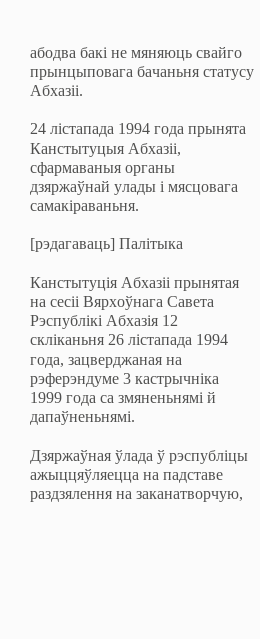абодва бакі не мяняюць свайго прынцыповага бачаньня статусу Абхазіі.

24 лістапада 1994 года прынята Канстытуцыя Абхазіі, сфармаваныя органы дзяржаўнай улады і мясцовага самакіраваньня.

[рэдагаваць] Палітыка

Канстытуція Абхазіі прынятая на сесіі Вярхоўнага Савета Рэспублікі Абхазія 12 скліканьня 26 лістапада 1994 года, зацверджаная на рэферэндуме 3 кастрычніка 1999 года са змяненьнямі й дапаўненьнямі.

Дзяржаўная ўлада ў рэспубліцы ажыццяўляецца на падставе раздзялення на заканатворчую,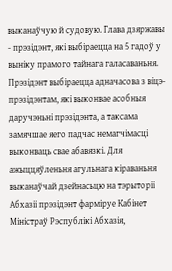выканаўчую й судовую. Глава дзяржавы - прэзідэнт, які выбіраецца на 5 гадоў у выніку прамого тайнага галасаваньня. Прэзідэнт выбіраецца адначасова з віцэ-прэзідэнтам, які выконвае асобныя даручэньні прэзідэнта, а таксама замячшае яего падчас немагчімасці выконваць свае абавязкі. Для ажыццяўленьня агульнага кіраваньня выканаўчай дзейнасьцю на тэрыторіі Абхазіі прэзідэнт фарміруе Кабінет Міністраў Рэспублікі Абхазія,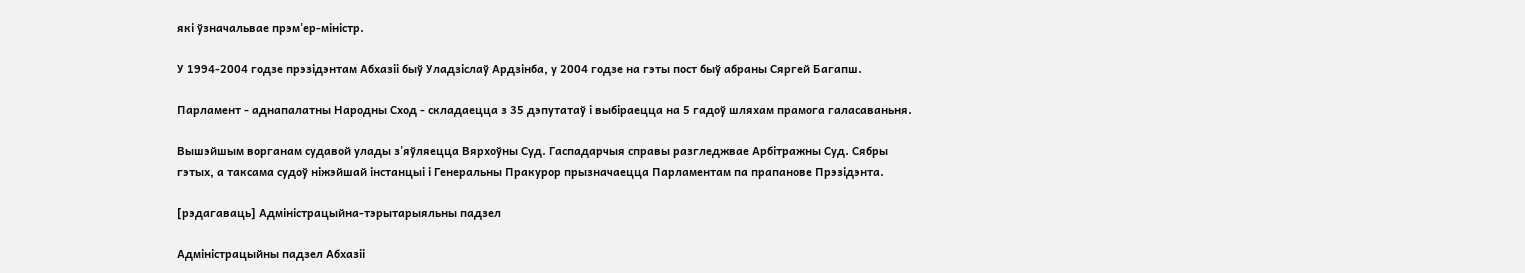які ўзначальвае прэм'ер-міністр.

У 1994-2004 годзе прэзідэнтам Абхазіі быў Уладзіслаў Ардзінба, у 2004 годзе на гэты пост быў абраны Сяргей Багапш.

Парламент - аднапалатны Народны Сход - складаецца з 35 дэпутатаў і выбіраецца на 5 гадоў шляхам прамога галасаваньня.

Вышэйшым ворганам судавой улады з'яўляецца Вярхоўны Суд. Гаспадарчыя справы разгледжвае Арбітражны Суд. Сябры гэтых, а таксама судоў ніжэйшай інстанцыі і Генеральны Пракурор прызначаецца Парламентам па прапанове Прэзідэнта.

[рэдагаваць] Адміністрацыйна-тэрытарыяльны падзел

Адміністрацыйны падзел Абхазіі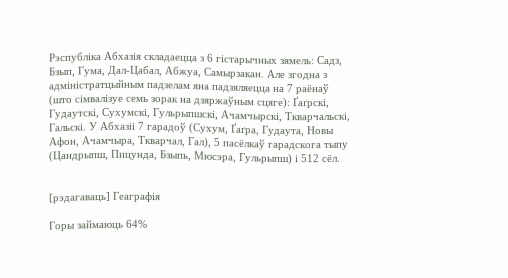Рэспубліка Абхазія складаецца з 6 гістарычных зямель: Садз, Бзып, Гума, Дал-Цабал, Абжуа, Самырзакан. Але згодна з адміністратцыйным падзелам яна падзяляецца на 7 раёнаў (што сімвалізуе семь зорак на дзяржаўным сцяге): Ґаґрскі, Гудаутскі, Сухумскі, Гульрыпшскі, Ачамчырскі, Ткварчальскі, Гальскі. У Абхазіі 7 гарадоў (Сухум, Ґаґра, Гудаута, Новы Афон, Ачамчыра, Ткварчал, Гал), 5 пасёлкаў гарадскога тыпу (Цандрыпш, Пицунда, Бзыпь, Мюсэра, Гульрыпш) і 512 сёл.


[рэдагаваць] Геаграфія

Горы займаюць 64%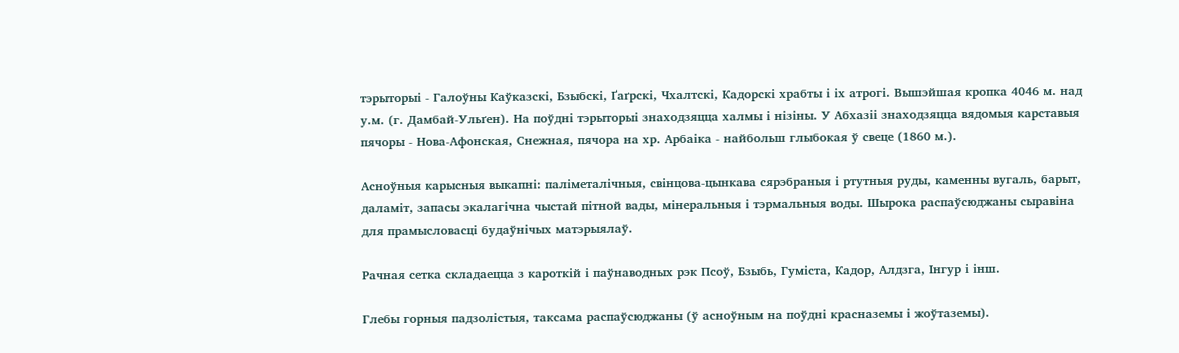тэрыторыі - Галоўны Каўказскі, Бзыбскі, Ґаґрскі, Чхалтскі, Кадорскі храбты і іх атрогі. Вышэйшая кропка 4046 м. над у.м. (г. Дамбай-Ульґен). На поўдні тэрыторыі знаходзяцца халмы і нізіны. У Абхазіі знаходзяцца вядомыя карставыя пячоры - Нова-Афонская, Снежная, пячора на хр. Арбаіка - найбольш глыбокая ў свеце (1860 м.).

Асноўныя карысныя выкапні: паліметалічныя, свінцова-цынкава сярэбраныя і ртутныя руды, каменны вугаль, барыт, даламіт, запасы экалагічна чыстай пітной вады, мінеральныя і тэрмальныя воды. Шырока распаўсюджаны сыравіна для прамысловасці будаўнічых матэрыялаў.

Рачная сетка складаецца з кароткій і паўнаводных рэк Псоў, Бзыбь, Гуміста, Кадор, Алдзга, Інгур і інш.

Глебы горныя падзолістыя, таксама распаўсюджаны (ў асноўным на поўдні красназемы і жоўтаземы).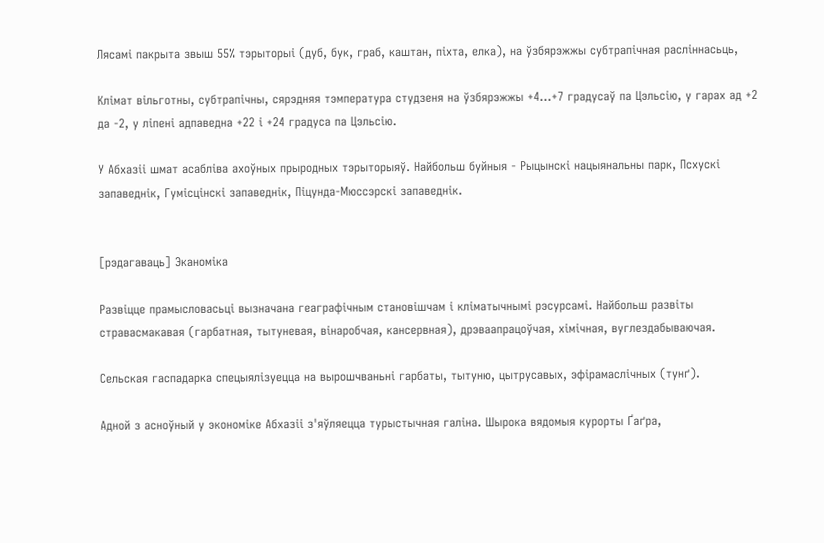Лясамі пакрыта звыш 55% тэрыторыі (дуб, бук, граб, каштан, піхта, елка), на ўзбярэжжы субтрапічная расліннасьць,

Клімат вільготны, субтрапічны, сярэдняя тэмпература студзеня на ўзбярэжжы +4...+7 градусаў па Цэльсію, у гарах ад +2 да -2, у ліпені адпаведна +22 і +24 градуса па Цэльсію.

У Абхазіі шмат асабліва ахоўных прыродных тэрыторыяў. Найбольш буйныя - Рыцынскі нацыянальны парк, Псхускі запаведнік, Гумісцінскі запаведнік, Піцунда-Мюссэрскі запаведнік.


[рэдагаваць] Эканоміка

Развіцце прамысловасьці вызначана геаграфічным становішчам і кліматычнымі рэсурсамі. Найбольш развіты стравасмакавая (гарбатная, тытуневая, вінаробчая, кансервная), дрэваапрацоўчая, хімічная, вуглездабываючая.

Сельская гаспадарка спецыялізуецца на вырошчваньні гарбаты, тытуню, цытрусавых, эфірамаслічных (тунґ).

Адной з асноўный у экономіке Абхазіі з'яўляецца турыстычная галіна. Шырока вядомыя курорты Ґаґра,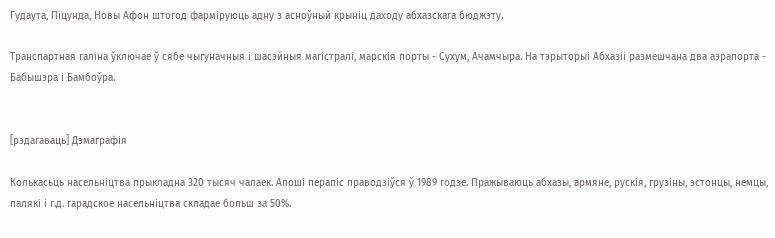Гудаута, Піцунда, Новы Афон штогод фарміруюць адну з асноўный крыніц даходу абхазскага бюджэту.

Транспартная галіна ўключае ў сябе чыгуначныя і шасэйныя магістралі, марскія порты - Сухум, Ачамчыра. На тэрыторыі Абхазіі размешчана два аэрапорта - Бабышэра і Бамбоўра.


[рэдагаваць] Дэмаграфія

Колькасьць насельніцтва прыкладна 320 тысяч чалаек. Апоші перапіс праводзіўся ў 1989 годзе. Пражываюць абхазы, армяне, рускія, грузіны, эстонцы, немцы, палякі і г.д. гарадское насельніцтва складае больш за 50%.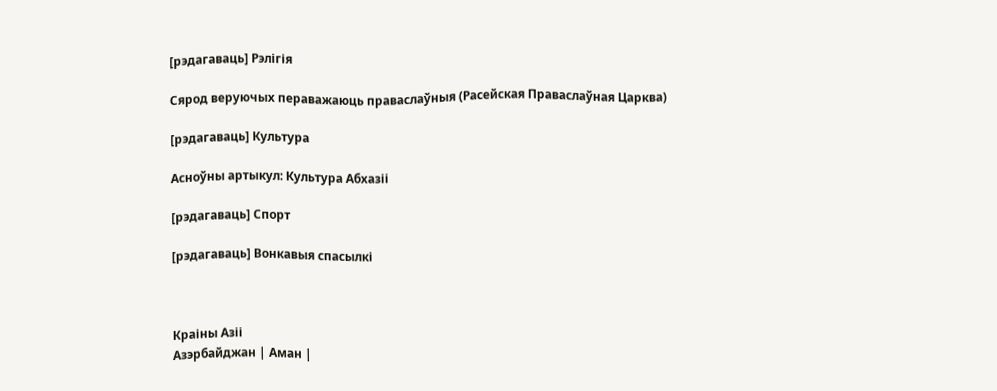[рэдагаваць] Рэлігія

Сярод веруючых пераважаюць праваслаўныя (Расейская Праваслаўная Царква)

[рэдагаваць] Культура

Асноўны артыкул: Культура Абхазіі

[рэдагаваць] Спорт

[рэдагаваць] Вонкавыя спасылкі



Краіны Азіі
Азэрбайджан | Аман |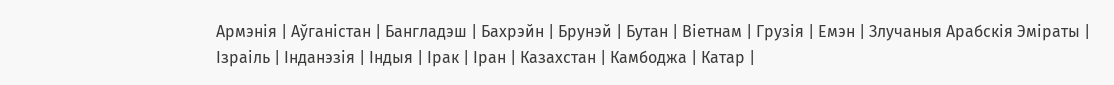Армэнія | Аўганістан | Бангладэш | Бахрэйн | Брунэй | Бутан | Віетнам | Грузія | Емэн | Злучаныя Арабскія Эміраты | Ізраіль | Інданэзія | Індыя | Ірак | Іран | Казахстан | Камбоджа | Катар |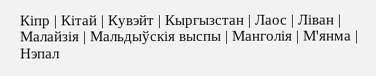Кіпр | Кітай | Кувэйт | Кыргызстан | Лаос | Ліван | Малайзія | Мальдыўскія выспы | Манголія | М'янма | Нэпал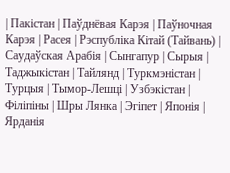| Пакістан | Паўднёвая Карэя | Паўночная Карэя | Расея | Рэспубліка Кітай (Тайвань) | Саудаўская Арабія | Сынгапур | Сырыя | Таджыкістан | Тайлянд | Туркмэністан | Турцыя | Тымор-Лешці | Узбэкістан | Філіпіны | Шры Лянка | Эгіпет | Японія | Ярданія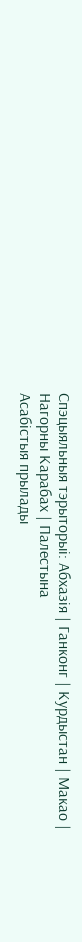Спэцыяльныя тэрыторыі: Абхазія | Ганконг | Курдыстан | Макао | Нагорны Карабах | Палестына
Асабістыя прылады